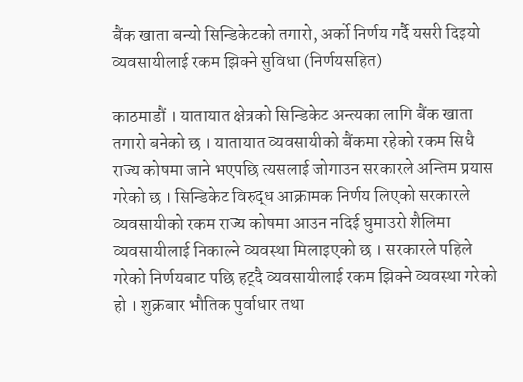बैंक खाता बन्यो सिन्डिकेटको तगारो, अर्को निर्णय गर्दै यसरी दिइयो व्यवसायीलाई रकम झिक्ने सुविधा (निर्णयसहित)

काठमाडौं । यातायात क्षेत्रको सिन्डिकेट अन्त्यका लागि बैंक खाता तगारो बनेको छ । यातायात व्यवसायीको बैंकमा रहेको रकम सिधै राज्य कोषमा जाने भएपछि त्यसलाई जोगाउन सरकारले अन्तिम प्रयास गरेको छ । सिन्डिकेट विरुद्ध आक्रामक निर्णय लिएको सरकारले व्यवसायीको रकम राज्य कोषमा आउन नदिई घुमाउरो शैलिमा व्यवसायीलाई निकाल्ने व्यवस्था मिलाइएको छ । सरकारले पहिले गरेको निर्णयबाट पछि हट्दै व्यवसायीलाई रकम झिक्ने व्यवस्था गरेको हो । शुक्रबार भौतिक पुर्वाधार तथा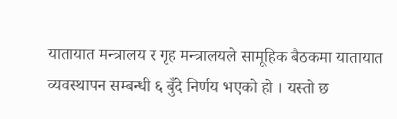यातायात मन्त्रालय र गृह मन्त्रालयले सामूहिक बैठकमा यातायात व्यवस्थापन सम्बन्धी ६ बुँदे निर्णय भएको हो । यस्तो छ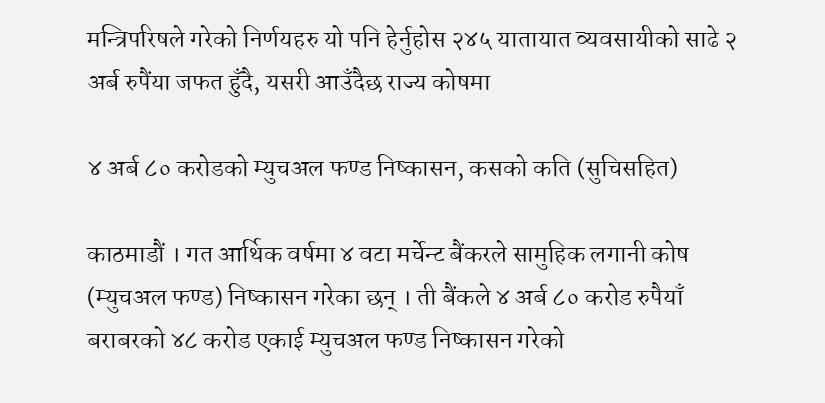मन्त्रिपरिषले गरेको निर्णयहरु यो पनि हेर्नुहोस २४५ यातायात व्यवसायीको साढे २ अर्ब रुपैंया जफत हुँदै, यसरी आउँदैछ राज्य कोषमा

४ अर्ब ८० करोडको म्युचअल फण्ड निष्कासन, कसको कति (सुचिसहित)

काठमाडौं । गत आर्थिक वर्षमा ४ वटा मर्चेन्ट बैंकरले सामुहिक लगानी कोष (म्युचअल फण्ड) निष्कासन गरेका छन् । ती बैंकले ४ अर्ब ८० करोड रुपैयाँ बराबरको ४८ करोड एकाई म्युचअल फण्ड निष्कासन गरेको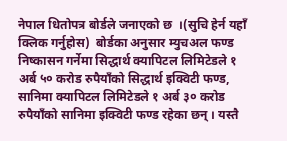नेपाल धितोपत्र बोर्डले जनाएको छ  ।(सुचि हेर्न यहाँ क्लिक गर्नुहोस)  बोर्डका अनुसार म्युचअल फण्ड निष्कासन गर्नेमा सिद्धार्थ क्यापिटल लिमिटेडले १ अर्ब ५० करोड रुपैयाँको सिद्धार्थ इक्विटी फण्ड, सानिमा क्यापिटल लिमिटेडले १ अर्ब ३० करोड रुपैयाँको सानिमा इक्विटी फण्ड रहेका छन् । यस्तै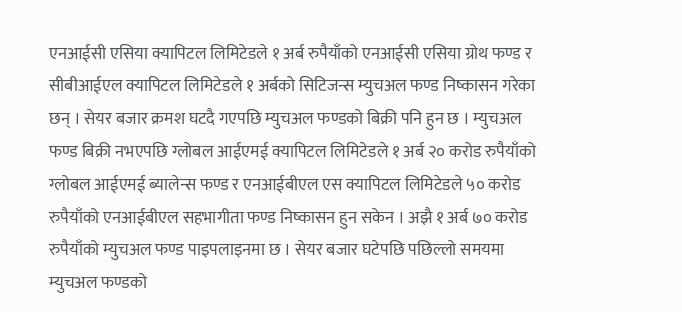एनआईसी एसिया क्यापिटल लिमिटेडले १ अर्ब रुपैयाँको एनआईसी एसिया ग्रोथ फण्ड र सीबीआईएल क्यापिटल लिमिटेडले १ अर्बको सिटिजन्स म्युचअल फण्ड निष्कासन गरेका छन् । सेयर बजार क्रमश घटदै गएपछि म्युचअल फण्डको बिक्री पनि हुन छ । म्युचअल फण्ड बिक्री नभएपछि ग्लोबल आईएमई क्यापिटल लिमिटेडले १ अर्ब २० करोड रुपैयाँको ग्लोबल आईएमई ब्यालेन्स फण्ड र एनआईबीएल एस क्यापिटल लिमिटेडले ५० करोड रुपैयाँको एनआईबीएल सहभागीता फण्ड निष्कासन हुन सकेन । अझै १ अर्ब ७० करोड रुपैयाँको म्युचअल फण्ड पाइपलाइनमा छ । सेयर बजार घटेपछि पछिल्लो समयमा म्युचअल फण्डको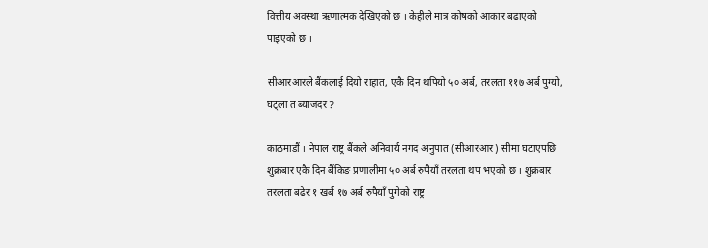वित्तीय अवस्था ऋणात्मक देखिएको छ । केहीले मात्र कोषको आकार बढाएको पाइएको छ ।

सीआरआरले बैंकलाई दियो राहात, एकै दिन थपियो ५० अर्ब, तरलता ११७ अर्ब पुग्यो, घट्ला त ब्याजदर ?

काठमाडौं । नेपाल राष्ट्र बैंकले अनिवार्य नगद अनुपात (सीआरआर) सीमा घटाएपछि शुक्रबार एकै दिन बैंकिङ प्रणालीमा ५० अर्ब रुपैयाँ तरलता थप भएको छ । शुक्रबार तरलता बढेर १ खर्ब १७ अर्ब रुपैयाँ पुगेको राष्ट्र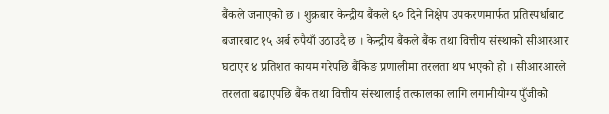बैंकले जनाएको छ । शुक्रबार केन्द्रीय बैंकले ६० दिने निक्षेप उपकरणमार्फत प्रतिस्पर्धाबाट बजारबाट १५ अर्ब रुपैयाँ उठाउदै छ । केन्द्रीय बैंकले बैंक तथा वित्तीय संस्थाको सीआरआर घटाएर ४ प्रतिशत कायम गरेपछि बैंकिङ प्रणालीमा तरलता थप भएको हो । सीआरआरले तरलता बढाएपछि बैंक तथा वित्तीय संस्थालाई तत्कालका लागि लगानीयोग्य पुँजीको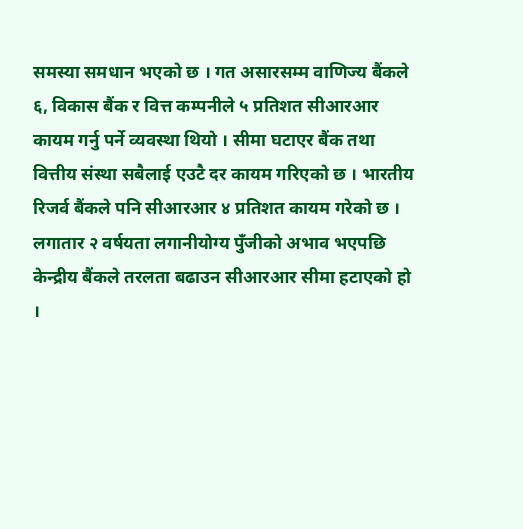समस्या समधान भएको छ । गत असारसम्म वाणिज्य बैंकले ६, विकास बैंक र वित्त कम्पनीले ५ प्रतिशत सीआरआर कायम गर्नु पर्ने व्यवस्था थियो । सीमा घटाएर बैंक तथा वित्तीय संस्था सबैलाई एउटै दर कायम गरिएको छ । भारतीय रिजर्व बैंकले पनि सीआरआर ४ प्रतिशत कायम गरेको छ । लगातार २ वर्षयता लगानीयोग्य पुँजीको अभाव भएपछि केन्द्रीय बैंकले तरलता बढाउन सीआरआर सीमा हटाएको हो ।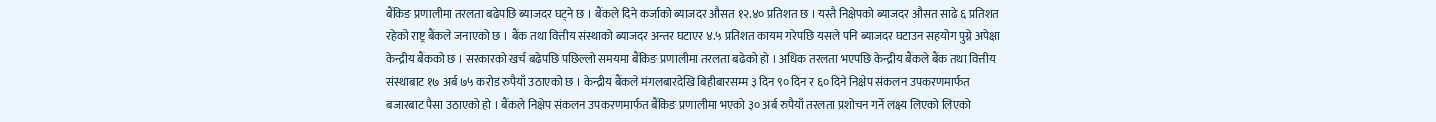बैंकिङ प्रणालीमा तरलता बढेपछि ब्याजदर घट्ने छ । बैंकले दिने कर्जाको ब्याजदर औसत १२.४० प्रतिशत छ । यस्तै निक्षेपको ब्याजदर औसत साढे ६ प्रतिशत रहेको राष्ट्र बैंकले जनाएको छ । बैंक तथा वित्तीय संस्थाको ब्याजदर अन्तर घटाएर ४.५ प्रतिशत कायम गरेपछि यसले पनि ब्याजदर घटाउन सहयोग पुग्ने अपेक्षा केन्द्रीय बैंकको छ । सरकारको खर्च बढेपछि पछिल्लो समयमा बैंकिङ प्रणालीमा तरलता बढेको हो । अधिक तरलता भएपछि केन्द्रीय बैंकले बैंक तथा वित्तीय संस्थाबाट १७ अर्ब ७५ करोड रुपैयाँ उठाएको छ । केन्द्रीय बैंकले मंगलबारदेखि बिहीबारसम्म ३ दिन ९० दिन र ६० दिने निक्षेप संकलन उपकरणमार्फत बजारबाट पैसा उठाएको हो । बैंकले निक्षेप संकलन उपकरणमार्फत बैंकिङ प्रणालीमा भएको ३० अर्ब रुपैयाँ तरलता प्रशोचन गर्ने लक्ष्य लिएको लिएको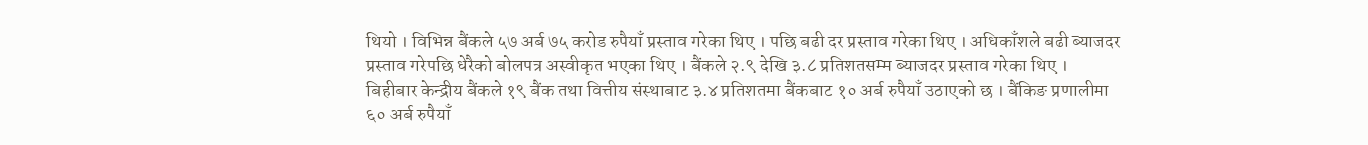थियो । विभिन्न बैंकले ५७ अर्ब ७५ करोड रुपैयाँ प्रस्ताव गरेका थिए । पछि बढी दर प्रस्ताव गरेका थिए । अधिकाँशले बढी ब्याजदर प्रस्ताव गरेपछि धेरैको बोलपत्र अस्वीकृत भएका थिए । बैंकले २.९ देखि ३.८ प्रतिशतसम्म ब्याजदर प्रस्ताव गरेका थिए । बिहीबार केन्द्रीय बैंकले १९ बैंक तथा वित्तीय संस्थाबाट ३.४ प्रतिशतमा बैंकबाट १० अर्ब रुपैयाँ उठाएको छ । बैंकिङ प्रणालीमा ६० अर्ब रुपैयाँ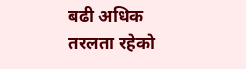बढी अधिक तरलता रहेको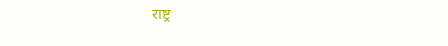राष्ट्र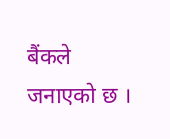बैंकले जनाएको छ ।